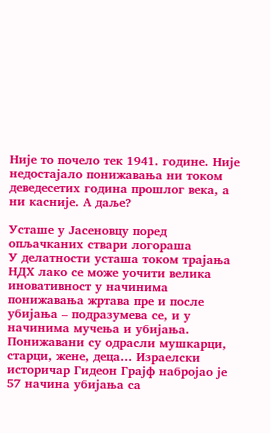Није то почело тек 1941. године. Није недостајало понижавања ни током деведесетих година прошлог века, а ни касније. А даље?

Усташе у Јасеновцу поред опљачканих ствари логораша
У делатности усташа током трајања НДХ лако се може уочити велика иновативност у начинима понижавања жртава пре и после убијања – подразумева се, и у начинима мучења и убијања. Понижавани су одрасли мушкарци, старци, жене, деца… Израелски историчар Гидеон Грајф набројао је 57 начина убијања са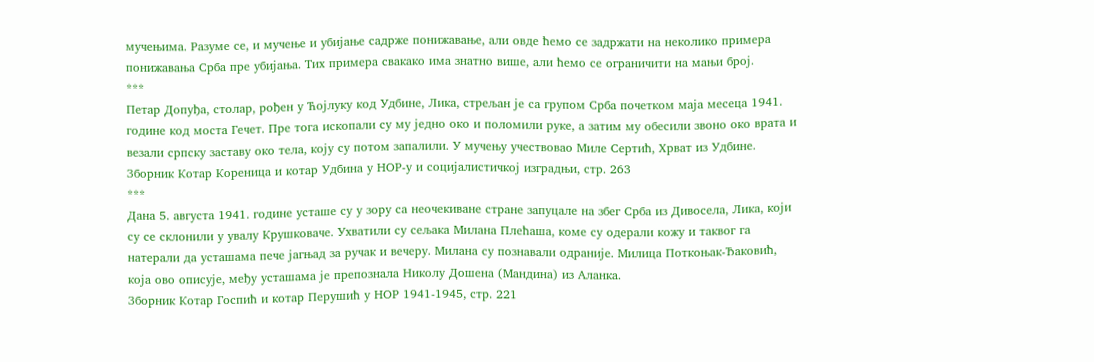мучењима. Разуме се, и мучење и убијање садрже понижавање, али овде ћемо се задржати на неколико примера понижавања Срба пре убијања. Тих примера свакако има знатно више, али ћемо се ограничити на мањи број.
***
Петар Допуђа, столар, рођен у Ћојлуку код Удбине, Лика, стрељан је са групом Срба почетком маја месеца 1941. године код моста Гечет. Пре тога ископали су му једно око и поломили руке, а затим му обесили звоно око врата и везали српску заставу око тела, коју су потом запалили. У мучењу учествовао Миле Сертић, Хрват из Удбине.
Зборник Котар Кореница и котар Удбина у НОР-у и социјалистичкој изградњи, стр. 263
***
Дана 5. августа 1941. године усташе су у зору са неочекиване стране запуцале на збег Срба из Дивосела, Лика, који су се склонили у увалу Крушковаче. Ухватили су сељака Милана Плећаша, коме су одерали кожу и таквог га натерали да усташама пече јагњад за ручак и вечеру. Милана су познавали одраније. Милица Поткоњак-Ђаковић, која ово описује, међу усташама је препознала Николу Дошена (Мандина) из Аланка.
Зборник Котар Госпић и котар Перушић у НОР 1941-1945, стр. 221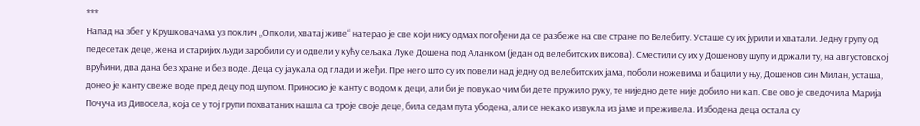***
Напад на збег у Крушковачама уз поклич „Опколи, хватај живе“ натерао је све који нису одмах погођени да се разбеже на све стране по Велебиту. Усташе су их јурили и хватали. Једну групу од педесетак деце, жена и старијих људи заробили су и одвели у кућу сељака Луке Дошена под Аланком (један од велебитских висова). Сместили су их у Дошенову шупу и држали ту, на августовској врућини, два дана без хране и без воде. Деца су јаукала од глади и жеђи. Пре него што су их повели над једну од велебитских јама, поболи ножевима и бацили у њу, Дошенов син Милан, усташа, донео је канту свеже воде пред децу под шупом. Приносио је канту с водом к деци, али би је повукао чим би дете пружило руку, те ниједно дете није добило ни кап. Све ово је сведочила Марија Почуча из Дивосела, која се у тој групи похватаних нашла са троје своје деце, била седам пута убодена, али се некако извукла из јаме и преживела. Избодена деца остала су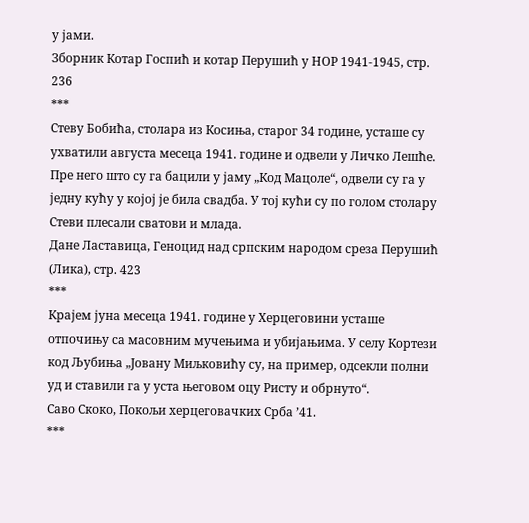у јами.
Зборник Котар Госпић и котар Перушић у НОР 1941-1945, стр. 236
***
Стеву Бобића, столара из Косиња, старог 34 године, усташе су ухватили августа месеца 1941. године и одвели у Личко Лешће. Пре него што су га бацили у јаму „Код Мацоле“, одвели су га у једну кућу у којој је била свадба. У тој кући су по голом столару Стеви плесали сватови и млада.
Дане Ластавица, Геноцид над српским народом среза Перушић (Лика), стр. 423
***
Крајем јуна месеца 1941. године у Херцеговини усташе отпочињу са масовним мучењима и убијањима. У селу Кортези код Љубиња „Јовану Миљковићу су, на пример, одсекли полни уд и ставили га у уста његовом оцу Ристу и обрнуто“.
Саво Скоко, Покољи херцеговачких Срба ’41.
***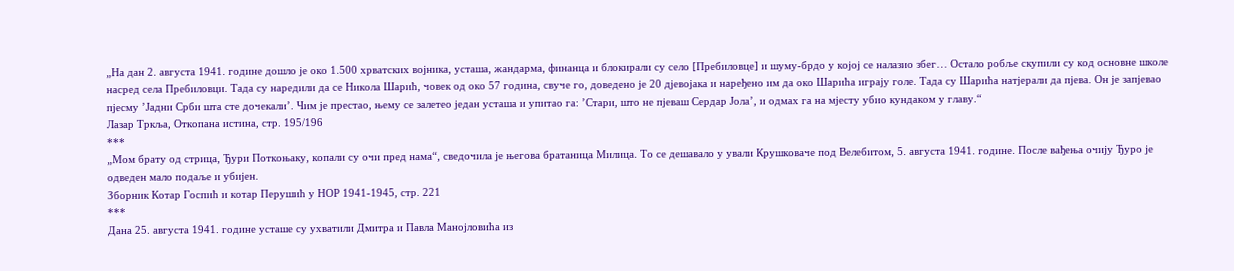„На дан 2. августа 1941. године дошло је око 1.500 хрватских војника, усташа, жандарма, финанца и блокирали су село [Пребиловце] и шуму-брдо у којој се налазио збег… Остало робље скупили су код основне школе насред села Пребиловци. Тада су наредили да се Никола Шарић, човек од око 57 година, свуче го, доведено је 20 дјевојака и наређено им да око Шарића играју голе. Тада су Шарића натјерали да пјева. Он је запјевао пјесму ’Јадни Срби шта сте дочекали’. Чим је престао, њему се залетео један усташа и упитао га: ’Стари, што не пјеваш Сердар Јола’, и одмах га на мјесту убио кундаком у главу.“
Лазар Тркља, Откопана истина, стр. 195/196
***
„Мом брату од стрица, Ђури Поткоњаку, копали су очи пред нама“, сведочила је његова братаница Милица. То се дешавало у ували Крушковаче под Велебитом, 5. августа 1941. године. После вађења очију Ђуро је одведен мало подаље и убијен.
Зборник Котар Госпић и котар Перушић у НОР 1941-1945, стр. 221
***
Дана 25. августа 1941. године усташе су ухватили Дмитра и Павла Манојловића из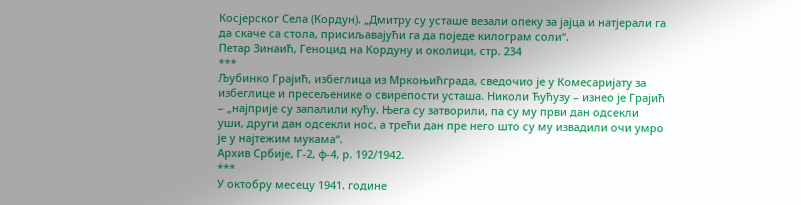Косјерског Села (Кордун). „Дмитру су усташе везали опеку за јајца и натјерали га да скаче са стола, присиљавајући га да поједе килограм соли“.
Петар Зинаић, Геноцид на Кордуну и околици, стр. 234
***
Љубинко Грајић, избеглица из Мркоњићграда, сведочио је у Комесаријату за избеглице и пресељенике о свирепости усташа. Николи Ћућузу – изнео је Грајић – „најприје су запалили кућу. Њега су затворили, па су му први дан одсекли уши, други дан одсекли нос, а трећи дан пре него што су му извадили очи умро је у најтежим мукама“.
Архив Србије, Г-2, ф-4, р. 192/1942.
***
У октобру месецу 1941. године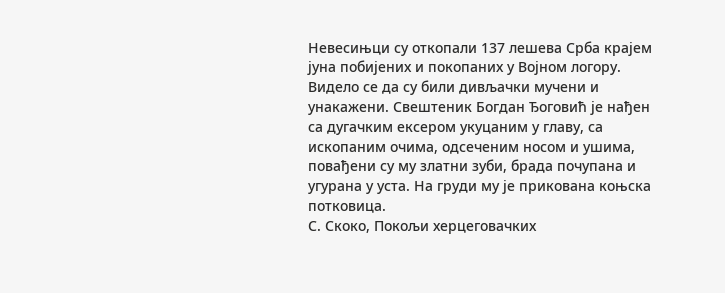Невесињци су откопали 137 лешева Срба крајем јуна побијених и покопаних у Војном логору. Видело се да су били дивљачки мучени и унакажени. Свештеник Богдан Ђоговић је нађен са дугачким ексером укуцаним у главу, са ископаним очима, одсеченим носом и ушима, повађени су му златни зуби, брада почупана и угурана у уста. На груди му је прикована коњска потковица.
С. Скоко, Покољи херцеговачких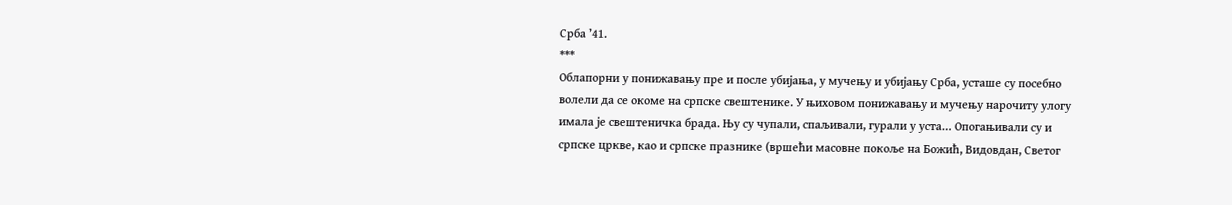Срба ’41.
***
Облапорни у понижавању пре и после убијања, у мучењу и убијању Срба, усташе су посебно волели да се окоме на српске свештенике. У њиховом понижавању и мучењу нарочиту улогу имала је свештеничка брада. Њу су чупали, спаљивали, гурали у уста… Опогањивали су и српске цркве, као и српске празнике (вршећи масовне покоље на Божић, Видовдан, Светог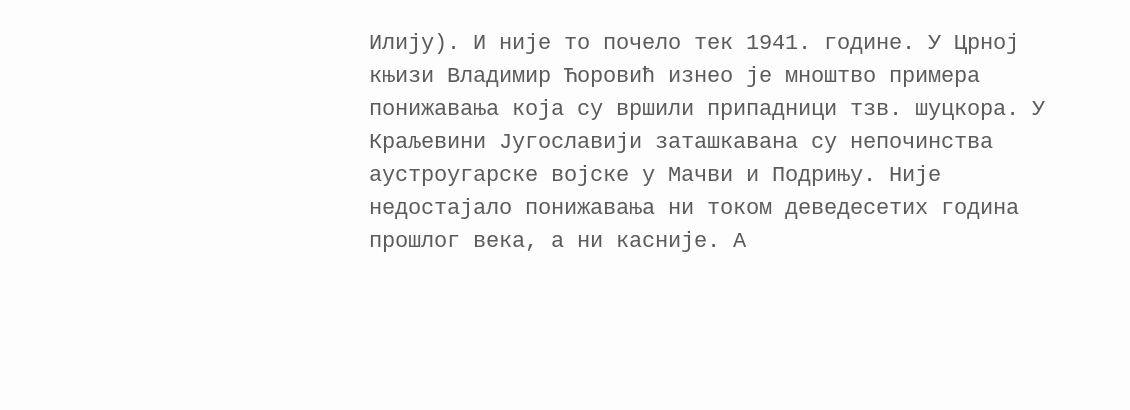Илију). И није то почело тек 1941. године. У Црној књизи Владимир Ћоровић изнео је мноштво примера понижавања која су вршили припадници тзв. шуцкора. У Краљевини Југославији заташкавана су непочинства аустроугарске војске у Мачви и Подрињу. Није недостајало понижавања ни током деведесетих година прошлог века, а ни касније. А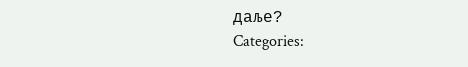даље?
Categories: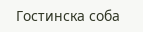Гостинска соба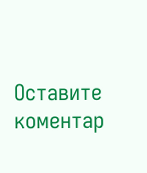Оставите коментар